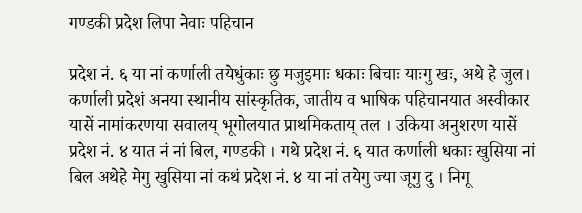गण्डकी प्रदेश लिपा नेवाः पहिचान

प्रदेश नं. ६ या नां कर्णाली तयेधुंकाः छु मजुइमाः धकाः बिचाः याःगु खः, अथे हे जुल। कर्णाली प्रदेशं अनया स्थानीय सांस्कृतिक, जातीय व भाषिक पहिचानयात अस्वीकार यासें नामांकरणया सवालय् भूगोलयात प्राथमिकताय् तल । उकिया अनुशरण यासें प्रदेश नं. ४ यात नं नां बिल, गण्डकी । गथे प्रदेश नं. ६ यात कर्णाली धकाः खुसिया नां बिल अथेहे मेगु खुसिया नां कथं प्रदेश नं. ४ या नां तयेगु ज्या जूगु दु । निगू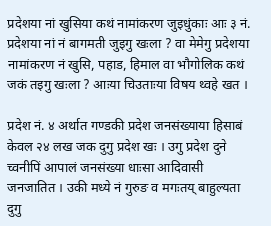प्रदेशया नां खुसिया कथं नामांकरण जुइधुंकाः आः ३ नं. प्रदेशया नां नं बागमती जुइगु खःला ? वा मेमेगु प्रदेशया नामांकरण नं खुसि, पहाड, हिमाल वा भौगोलिक कथं जकं तइगु खःला ? आःया चिउताःया विषय थ्वहे खत ।

प्रदेश नं. ४ अर्थात गण्डकी प्रदेश जनसंख्याया हिसाबं केवल २४ लख जक दुगु प्रदेश खः । उगु प्रदेश दुने च्वनीपिं आपालं जनसंख्या धाःसा आदिवासी जनजातित । उकी मध्ये नं गुरुङ व मगःतय् बाहुल्यता दुगु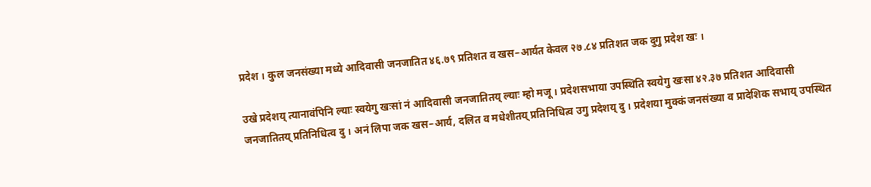प्रदेश । कुल जनसंख्या मध्ये आदिवासी जनजातित ४६.७९ प्रतिशत व खस–आर्यत केवल २७.८४ प्रतिशत जक दुगु प्रदेश खः ।

उखे प्रदेशय् त्यानावंपिनि ल्याः स्वयेगु खःसां नं आदिवासी जनजातितय् ल्याः म्हो मजू । प्रदेशसभाया उपस्थिति स्वयेगु खःसा ४२.३७ प्रतिशत आदिवासी जनजातितय् प्रतिनिधित्व दु । अनं लिपा जक खस–आर्य, दलित व मधेशीतय् प्रतिनिधित्व उगु प्रदेशय् दु । प्रदेशया मुक्कं जनसंख्या व प्रादेशिक सभाय् उपस्थित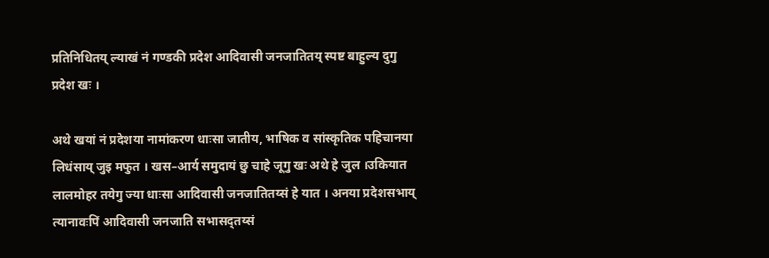प्रतिनिधितय् ल्याखं नं गण्डकी प्रदेश आदिवासी जनजातितय् स्पष्ट बाहुल्य दुगु प्रदेश खः ।

अथे खयां नं प्रदेशया नामांकरण धाःसा जातीय, भाषिक व सांस्कृतिक पहिचानया लिधंसाय् जुइ मफुत । खस–आर्य समुदायं छु चाहे जूगु खः अथे हे जुल ।उकियात लालमोहर तयेगु ज्या धाःसा आदिवासी जनजातितय्सं हे यात । अनया प्रदेशसभाय् त्यानावःपिं आदिवासी जनजाति सभासद्तय्सं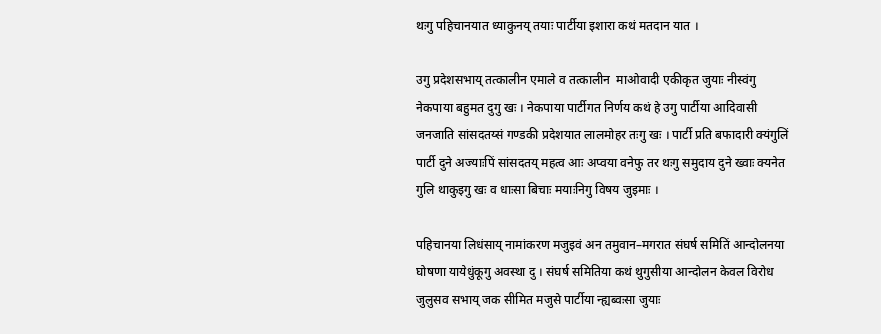थःगु पहिचानयात ध्याकुनय् तयाः पार्टीया इशारा कथं मतदान यात ।

उगु प्रदेशसभाय् तत्कालीन एमाले व तत्कालीन  माओवादी एकीकृत जुयाः नीस्वंगु नेकपाया बहुमत दुगु खः । नेकपाया पार्टीगत निर्णय कथं हे उगु पार्टीया आदिवासी जनजाति सांसदतय्सं गण्डकी प्रदेशयात लालमोहर तःगु खः । पार्टी प्रति बफादारी क्यंगुलिं पार्टी दुने अज्याःपिं सांसदतय् महत्व आः अप्वया वनेफु तर थःगु समुदाय दुने ख्वाः क्यनेत गुलि थाकुइगु खः व धाःसा बिचाः मयाःनिगु विषय जुइमाः ।

पहिचानया लिधंसाय् नामांकरण मजुइवं अन तमुवान–मगरात संघर्ष समितिं आन्दोलनया घोषणा यायेधुंकूगु अवस्था दु । संघर्ष समितिया कथं थुगुसीया आन्दोलन केवल विरोध जुलुसव सभाय् जक सीमित मजुसे पार्टीया न्ह्यब्वःसा जुयाः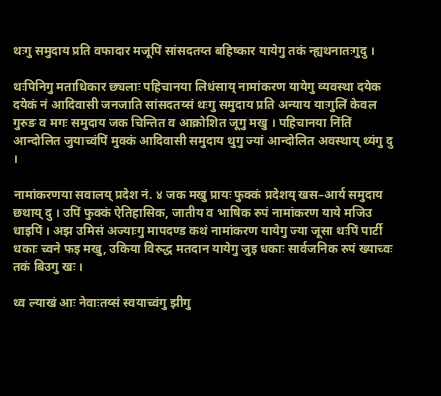थःगु समुदाय प्रति वफादार मजूपिं सांसदतय्त बहिष्कार यायेगु तकं न्ह्यथनातःगुदु ।

थःपिनिगु मताधिकार छ्यलाः पहिचानया लिधंसाय् नामांकरण यायेगु व्यवस्था दयेक दयेकं नं आदिवासी जनजाति सांसदतय्सं थःगु समुदाय प्रति अन्याय याःगुलिं केवल गुरुङ व मगः समुदाय जक चिन्तित व आक्रोशित जूगु मखु । पहिचानया निंतिं आन्दोलित जुयाच्वंपिं मुक्कं आदिवासी समुदाय थुगु ज्यां आन्दोलित अवस्थाय् थ्यंगु दु ।

नामांकरणया सवालय् प्रदेश नं. ४ जक मखु प्रायः फुक्कं प्रदेशय् खस–आर्य समुदाय छथाय् दु । उपिं फुक्कं ऐतिहासिक, जातीय व भाषिक रुपं नामांकरण याये मजिउ धाइपिं । अझ उमिसं अज्याःगु मापदण्ड कथं नामांकरण यायेगु ज्या जूसा थःपिं पार्टी धकाः च्वने फइ मखु, उकिया विरुद्ध मतदान यायेगु जुइ धकाः सार्वजनिक रुपं ख्याच्वः तकं बिउगु खः ।

थ्व ल्याखं आः नेवाःतय्सं स्वयाच्वंगु झीगु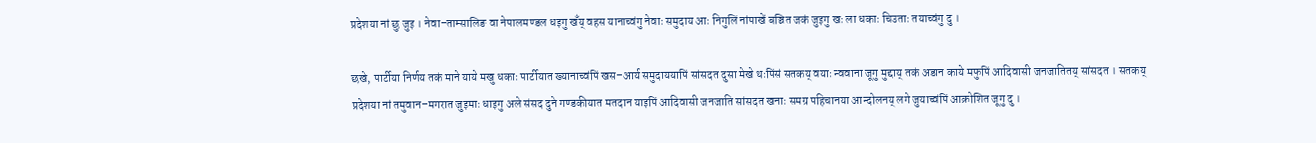प्रदेशया नां छु जुइ । नेवा–ताम्सालिङ वा नेपालमण्डल धइगु खँय् वहस यानाच्वंगु नेवाः समुदाय आः निगुलिं नांपाखें बञ्चित जकं जुइगु खः ला धकाः चिउताः तयाच्वंगु दु ।

छखे, पार्टीया निर्णय तकं माने याये मखु धकाः पार्टीयात ख्यानाच्वंपिं खस–आर्य समुदाययापिं सांसदत दुसा मेखे थःपिंसं सतकय् वयाः न्ववाना जूगु मुद्दाय् तकं अडान काये मफुपिं आदिवासी जनजातितय् सांसदत । सतकय् प्रदेशया नां तमुवान–मगरात जुइमाः धाइगु अले संसद दुने गण्डकीयात मतदान याइपिं आदिवासी जनजाति सांसदत खनाः समग्र पहिचानया आन्दोलनय् लगे जुयाच्वंपिं आक्रोशित जूगु दु ।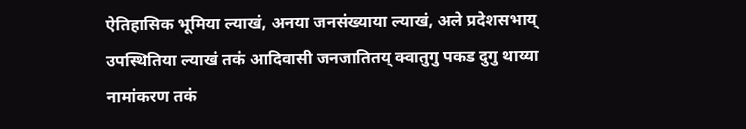ऐतिहासिक भूमिया ल्याखं, अनया जनसंख्याया ल्याखं, अले प्रदेशसभाय् उपस्थितिया ल्याखं तकं आदिवासी जनजातितय् क्वातुगु पकड दुगु थाय्या नामांकरण तकं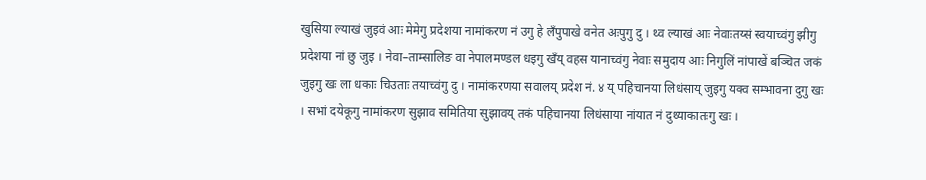खुसिया ल्याखं जुइवं आः मेमेगु प्रदेशया नामांकरण नं उगु हे लँपुपाखे वनेत अःपुगु दु । थ्व ल्याखं आः नेवाःतय्सं स्वयाच्वंगु झीगु प्रदेशया नां छु जुइ । नेवा–ताम्सालिङ वा नेपालमण्डल धइगु खँय् वहस यानाच्वंगु नेवाः समुदाय आः निगुलिं नांपाखें बञ्चित जकं जुइगु खः ला धकाः चिउताः तयाच्वंगु दु । नामांकरणया सवालय् प्रदेश नं. ४ य् पहिचानया लिधंसाय् जुइगु यक्व सम्भावना दुगु खः । सभां दयेकूगु नामांकरण सुझाव समितिया सुझावय् तकं पहिचानया लिधंसाया नांयात नं दुथ्याकातःगु खः ।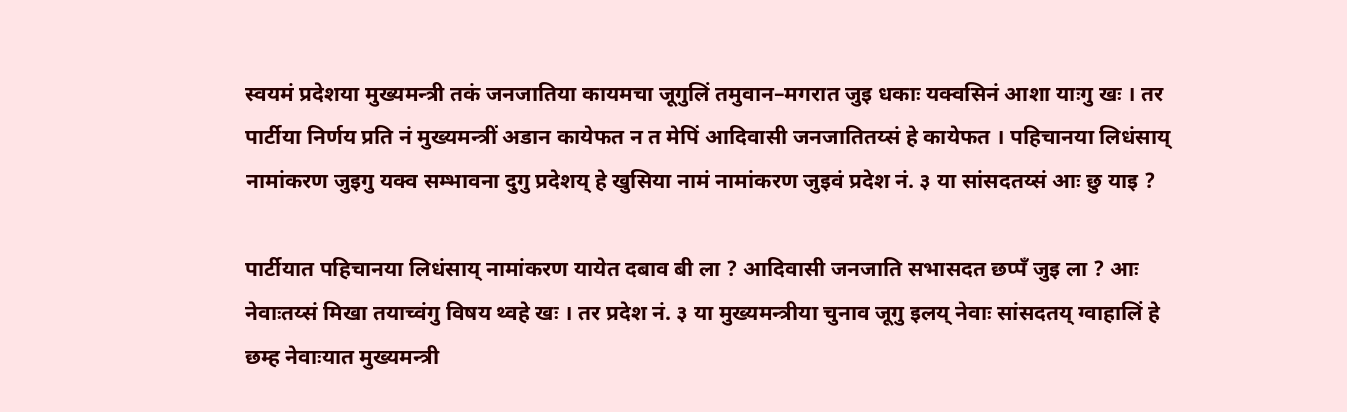स्वयमं प्रदेशया मुख्यमन्त्री तकं जनजातिया कायमचा जूगुलिं तमुवान–मगरात जुइ धकाः यक्वसिनं आशा याःगु खः । तर पार्टीया निर्णय प्रति नं मुख्यमन्त्रीं अडान कायेफत न त मेपिं आदिवासी जनजातितय्सं हे कायेफत । पहिचानया लिधंसाय् नामांकरण जुइगु यक्व सम्भावना दुगु प्रदेशय् हे खुसिया नामं नामांकरण जुइवं प्रदेश नं. ३ या सांसदतय्सं आः छु याइ ?

पार्टीयात पहिचानया लिधंसाय् नामांकरण यायेत दबाव बी ला ? आदिवासी जनजाति सभासदत छप्पँ जुइ ला ? आः नेवाःतय्सं मिखा तयाच्वंगु विषय थ्वहे खः । तर प्रदेश नं. ३ या मुख्यमन्त्रीया चुनाव जूगु इलय् नेवाः सांसदतय् ग्वाहालिं हे छम्ह नेवाःयात मुख्यमन्त्री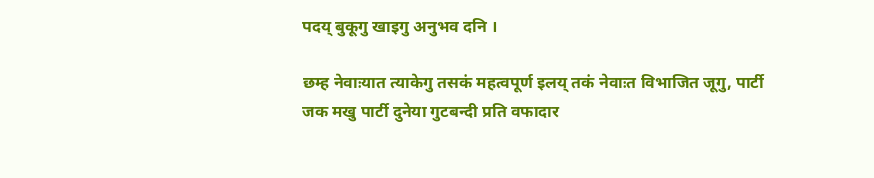पदय् बुकूगु खाइगु अनुभव दनि ।

छम्ह नेवाःयात त्याकेगु तसकं महत्वपूर्ण इलय् तकं नेवाःत विभाजित जूगु, पार्टी जक मखु पार्टी दुनेया गुटबन्दी प्रति वफादार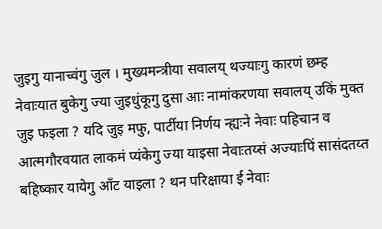जुइगु यानाच्वंगु जुल । मुख्यमन्त्रीया सवालय् थज्याःगु कारणं छम्ह नेवाःयात बुकेगु ज्या जुइधुंकूगु दुसा आः नामांकरणया सवालय् उकिं मुक्त जुइ फइला ? यदि जुइ मफु, पार्टीया निर्णय न्ह्यःने नेवाः पहिचान व आत्मगौरवयात लाकमं प्यंकेगु ज्या याइसा नेवाःतय्सं अज्याःपिं सासंदतय्त बहिष्कार यायेगु आँट याइला ? थन परिक्षाया ई नेवाः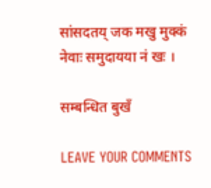सांसदतय् जक मखु मुक्कं नेवाः समुदायया नं खः ।

सम्बन्धित बुखँ

LEAVE YOUR COMMENTS